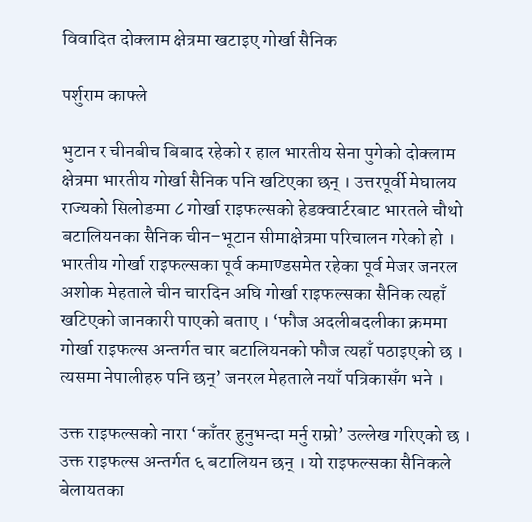विवादित दोक्लाम क्षेत्रमा खटाइए गोर्खा सैनिक

पर्शुराम काफ्ले

भुटान र चीनबीच बिबाद रहेको र हाल भारतीय सेना पुगेको दोक्लाम क्षेत्रमा भारतीय गोर्खा सैनिक पनि खटिएका छन् । उत्तरपूर्वी मेघालय राज्यको सिलोङमा ८ गोर्खा राइफल्सको हेडक्वार्टरबाट भारतले चौथो बटालियनका सैनिक चीन–भूटान सीमाक्षेत्रमा परिचालन गरेको हो । भारतीय गोर्खा राइफल्सका पूर्व कमाण्डसमेत रहेका पूर्व मेजर जनरल अशोक मेहताले चीन चारदिन अघि गोर्खा राइफल्सका सैनिक त्यहाँ खटिएको जानकारी पाएको बताए । ‘फौज अदलीबदलीका क्रममा गोर्खा राइफल्स अन्तर्गत चार बटालियनको फौज त्यहाँ पठाइएको छ । त्यसमा नेपालीहरु पनि छन्’ जनरल मेहताले नयाँ पत्रिकासँग भने ।

उक्त राइफल्सको नारा ‘काँतर हुनुभन्दा मर्नु राम्रो’ उल्लेख गरिएको छ । उक्त राइफल्स अन्तर्गत ६ बटालियन छन् । यो राइफल्सका सैनिकले बेलायतका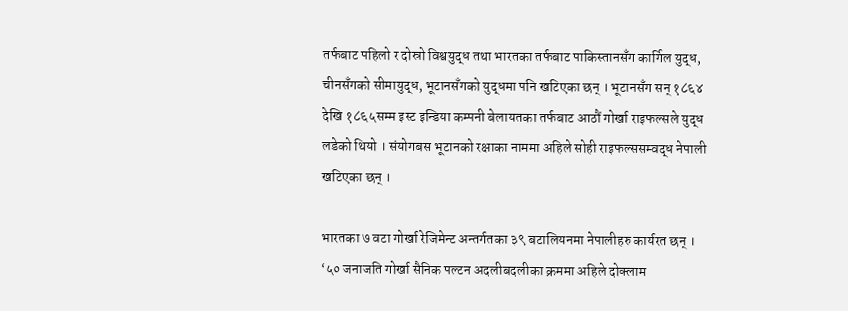तर्फबाट पहिलो र दोस्रो विश्वयुद्ध तथा भारतका तर्फबाट पाकिस्तानसँग कार्गिल युद्ध, चीनसँगको सीमायुद्ध, भूटानसँगको युद्धमा पनि खटिएका छन् । भूटानसँग सन् १८६४ देखि १८६५सम्म इस्ट इन्डिया कम्पनी बेलायतका तर्फबाट आठौं गोर्खा राइफल्सले युद्ध लडेको थियो । संयोगबस भूटानको रक्षाका नाममा अहिले सोही राइफल्ससम्वद्ध नेपाली खटिएका छन् ।

भारतका ७ वटा गोर्खा रेजिमेन्ट अन्तर्गतका ३९ बटालियनमा नेपालीहरु कार्यरत छन् । ‘५० जनाजति गोर्खा सैनिक पल्टन अदलीबदलीका क्रममा अहिले दोक्लाम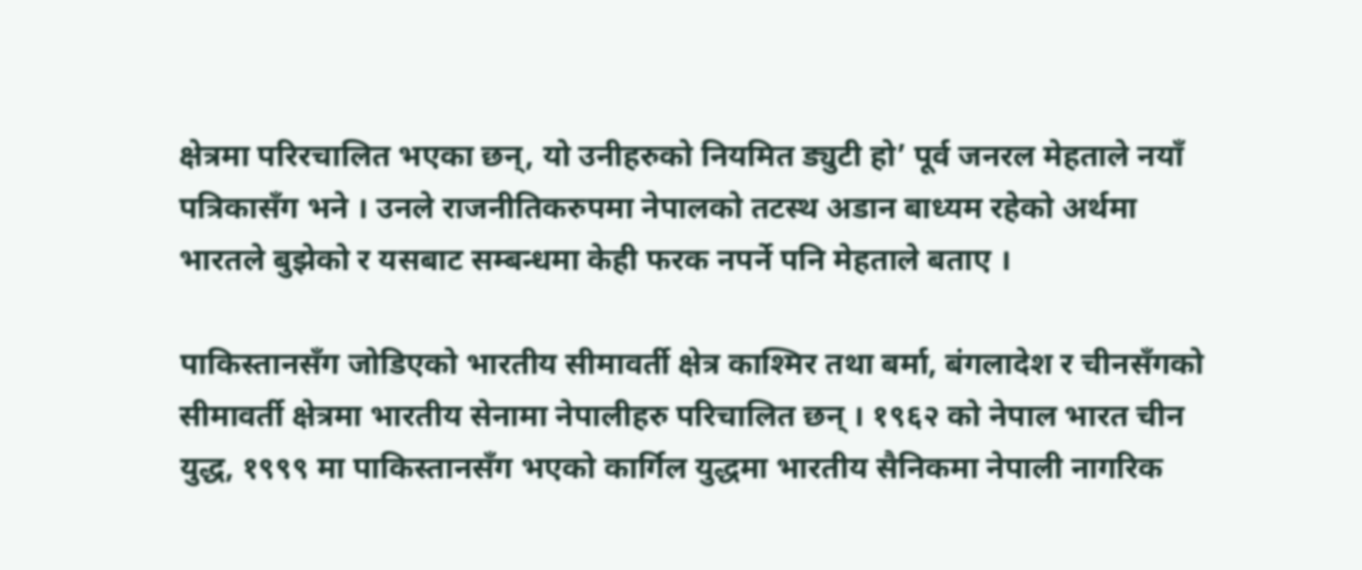क्षेत्रमा परिरचालित भएका छन्, यो उनीहरुको नियमित ड्युटी हो’ पूर्व जनरल मेहताले नयाँ पत्रिकासँग भने । उनले राजनीतिकरुपमा नेपालको तटस्थ अडान बाध्यम रहेको अर्थमा भारतले बुझेको र यसबाट सम्बन्धमा केही फरक नपर्ने पनि मेहताले बताए ।

पाकिस्तानसँग जोडिएको भारतीय सीमावर्ती क्षेत्र काश्मिर तथा बर्मा, बंगलादेश र चीनसँगको सीमावर्ती क्षेत्रमा भारतीय सेनामा नेपालीहरु परिचालित छन् । १९६२ को नेपाल भारत चीन युद्ध, १९९९ मा पाकिस्तानसँग भएको कार्गिल युद्धमा भारतीय सैनिकमा नेपाली नागरिक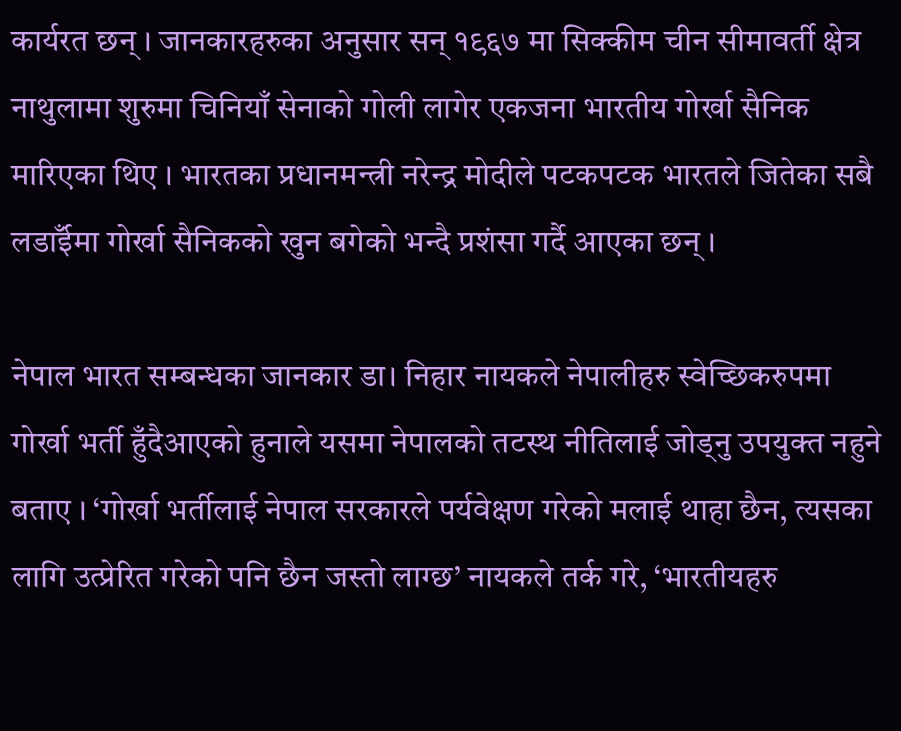कार्यरत छन् । जानकारहरुका अनुसार सन् १९६७ मा सिक्कीम चीन सीमावर्ती क्षेत्र नाथुलामा शुरुमा चिनियाँ सेनाको गोली लागेर एकजना भारतीय गोर्खा सैनिक मारिएका थिए । भारतका प्रधानमन्त्री नरेन्द्र मोदीले पटकपटक भारतले जितेका सबै लडाईँमा गोर्खा सैनिकको खुन बगेको भन्दै प्रशंसा गर्दै आएका छन् ।

नेपाल भारत सम्बन्धका जानकार डा। निहार नायकले नेपालीहरु स्वेच्छिकरुपमा गोर्खा भर्ती हुँदैआएको हुनाले यसमा नेपालको तटस्थ नीतिलाई जोड्नु उपयुक्त नहुने बताए । ‘गोर्खा भर्तीलाई नेपाल सरकारले पर्यवेक्षण गरेको मलाई थाहा छैन, त्यसका लागि उत्प्रेरित गरेको पनि छैन जस्तो लाग्छ’ नायकले तर्क गरे, ‘भारतीयहरु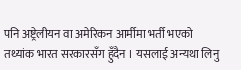पनि अष्ट्रेलीयन वा अमेरिकन आर्मीमा भर्ती भएको तथ्यांक भारत सरकारसँग हुँदैन । यसलाई अन्यथा लिनु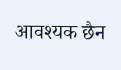आवश्यक छैन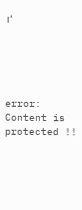।’





error: Content is protected !!